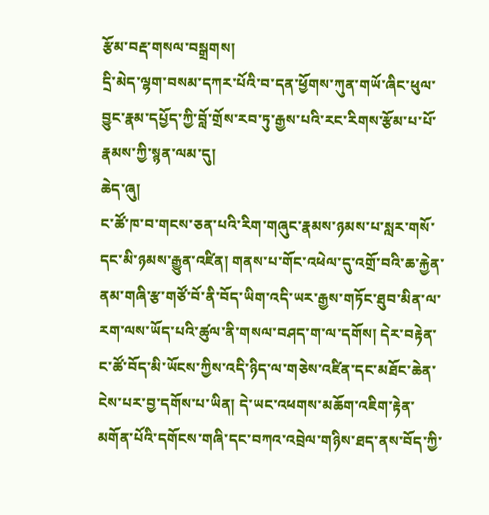རྩོམ་བརྡ་གསལ་བསྒྲགས།
དྲི་མེད་ལྷག་བསམ་དཀར་པོའི་བ་དན་ཕྱོགས་ཀུན་གཡོ་ཞིང་ཕུལ་བྱུང་རྣམ་དཔྱོད་ཀྱི་བློ་གྲོས་རབ་ཏུ་རྒྱས་པའི་རང་རིགས་རྩོམ་པ་པོ་རྣམས་ཀྱི་སྙན་ལམ་དུ།
ཆེད་ཞུ།
ང་ཚོ་ཁ་བ་གངས་ཅན་པའི་རིག་གཞུང་རྣམས་ཉམས་པ་སླར་གསོ་དང་མི་ཉམས་རྒྱུན་འཛིན། གནས་པ་གོང་འཕེལ་དུ་འགྲོ་བའི་ཆ་རྐྱེན་ནམ་གཞི་རྩ་གཙོ་བོ་ནི་བོད་ཡིག་འདི་ཡར་རྒྱས་གཏོང་ཐུབ་མིན་ལ་རག་ལས་ཡོད་པའི་ཚུལ་ནི་གསལ་བཤད་ག་ལ་དགོས། དེར་བརྟེན་ང་ཚོ་བོད་མི་ཡོངས་ཀྱིས་འདི་ཉིད་ལ་གཅེས་འཛིན་དང་མཐོང་ཆེན་ངེས་པར་བྱ་དགོས་པ་ཡིན། དེ་ཡང་འཕགས་མཆོག་འཇིག་རྟེན་མགོན་པོའི་དགོངས་གཞི་དང་བཀའ་འབྲེལ་གཉིས་ཐད་ནས་བོད་ཀྱི་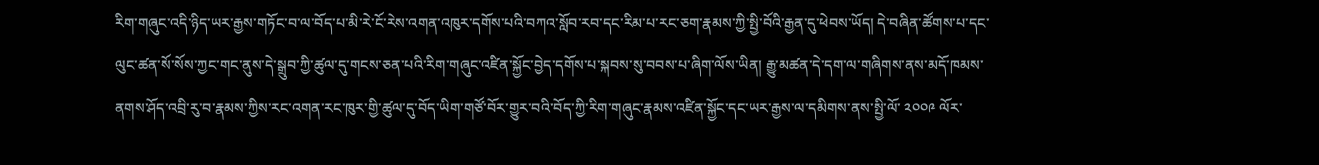རིག་གཞུང་འདི་ཉིད་ཡར་རྒྱས་གཏོང་བ་ལ་བོད་པ་མི་རེ་ངོ་རེས་འགན་འཁུར་དགོས་པའི་བཀའ་སློབ་རབ་དང་རིམ་པ་རང་ཅག་རྣམས་ཀྱི་སྤྱི་བོའི་རྒྱན་དུ་ཕེབས་ཡོད། དེ་བཞིན་ཚོགས་པ་དང་ལུང་ཚན་སོ་སོས་ཀྱང་གང་ནུས་དེ་སྒྲུབ་ཀྱི་ཚུལ་དུ་གངས་ཅན་པའི་རིག་གཞུང་འཛིན་སྐྱོང་བྱེད་དགོས་པ་སྐབས་སུ་བབས་པ་ཞིག་ལོས་ཡིན། རྒྱུ་མཚན་དེ་དག་ལ་གཞིགས་ནས་མདོ་ཁམས་ནགས་ཤོད་འབྲི་རུ་བ་རྣམས་ཀྱིས་རང་འགན་རང་ཁུར་གྱི་ཚུལ་དུ་བོད་ཡིག་གཙོ་བོར་གྱུར་བའི་བོད་ཀྱི་རིག་གཞུང་རྣམས་འཛིན་སྐྱོང་དང་ཡར་རྒྱས་ལ་དམིགས་ནས་སྤྱི་ལོ་ ༢༠༠༩ ལོར་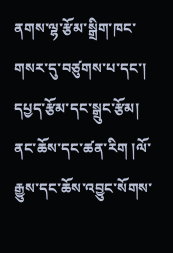ནགས་ལྷ་རྩོམ་སྒྲིག་ཁང་གསར་དུ་བཙུགས་པ་དང་། དཔྱད་རྩོམ་དང་སྒྲུང་རྩོམ། ནང་ཆོས་དང་ཚན་རིག །ལོ་རྒྱུས་དང་ཆོས་འབྱུང་སོགས་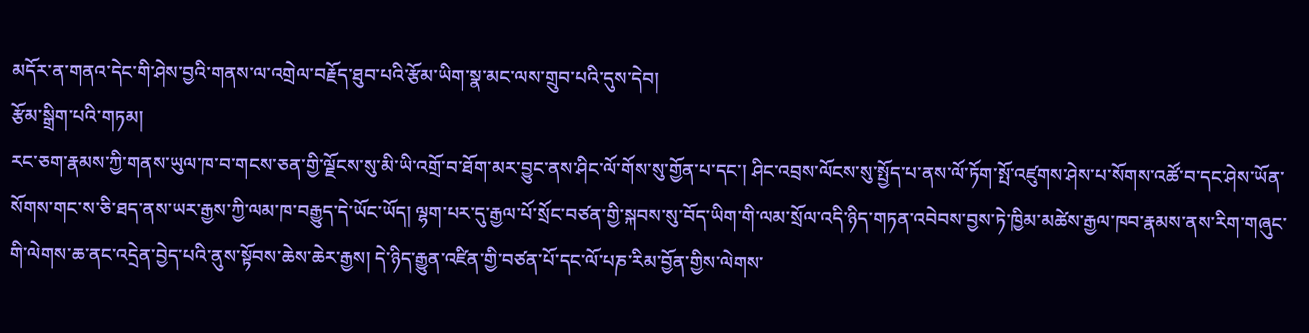མདོར་ན་གནའ་དེང་གི་ཤེས་བྱའི་གནས་ལ་འགྲེལ་བརྗོད་ཐུབ་པའི་རྩོམ་ཡིག་སྣ་མང་ལས་གྲུབ་པའི་དུས་དེབ།
རྩོམ་སྒྲིག་པའི་གཏམ།
རང་ཅག་རྣམས་ཀྱི་གནས་ཡུལ་ཁ་བ་གངས་ཅན་གྱི་ལྗོངས་སུ་མི་ཡི་འགྲོ་བ་ཐོག་མར་བྱུང་ནས་ཤིང་ལོ་གོས་སུ་གྱོན་པ་དང་། ཤིང་འབྲས་ལོངས་སུ་སྤྱོད་པ་ནས་ལོ་ཏོག་སྤོ་འཛུགས་ཤེས་པ་སོགས་འཚོ་བ་དང་ཤེས་ཡོན་སོགས་གང་ས་ཅི་ཐད་ནས་ཡར་རྒྱས་ཀྱི་ལམ་ཁ་བརྒྱུད་དེ་ཡོང་ཡོད། ལྷག་པར་དུ་རྒྱལ་པོ་སྲོང་བཙན་གྱི་སྐབས་སུ་བོད་ཡིག་གི་ལམ་སྲོལ་འདི་ཉིད་གཏན་འབེབས་བྱས་ཏེ་ཁྱིམ་མཚེས་རྒྱལ་ཁབ་རྣམས་ནས་རིག་གཞུང་གི་ལེགས་ཆ་ནང་འདྲེན་བྱེད་པའི་ནུས་སྟོབས་ཆེས་ཆེར་རྒྱས། དེ་ཉིད་རྒྱུན་འཛིན་གྱི་བཙན་པོ་དང་ལོ་པཎ་རིམ་བྱོན་གྱིས་ལེགས་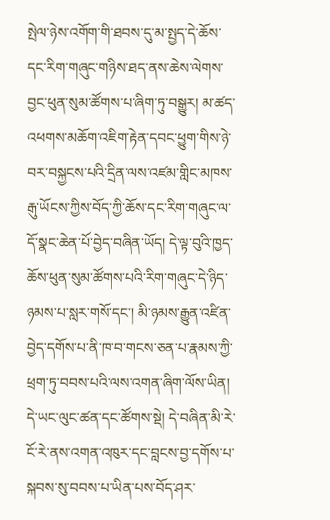སྤེལ་ཉེས་འགོག་གི་ཐབས་དུ་མ་སྤྱད་དེ་ཆོས་དང་རིག་གཞུང་གཉིས་ཐད་ནས་ཆེས་ལེགས་བྱང་ཕུན་སུམ་ཚོགས་པ་ཞིག་ཏུ་བསྒྱུར། མ་ཚད་འཕགས་མཆོག་འཇིག་རྟེན་དབང་ཕྱུག་གིས་ཉེ་བར་བསྐྱངས་པའི་དྲིན་ལས་འཛམ་གླིང་མཁས་རྒུ་ཡོངས་ཀྱིས་བོད་ཀྱི་ཆོས་དང་རིག་གཞུང་ལ་དོ་སྣང་ཆེན་པོ་བྱེད་བཞིན་ཡོད། དེ་ལྟ་བུའི་ཁྱད་ཆོས་ཕུན་སུམ་ཚོགས་པའི་རིག་གཞུང་དེ་ཉིད་ཉམས་པ་སླར་གསོ་དང་། མི་ཉམས་རྒྱུན་འཛིན་བྱེད་དགོས་པ་ནི་ཁ་བ་གངས་ཅན་པ་རྣམས་ཀྱི་ཕྲག་ཏུ་བབས་པའི་ལས་འགན་ཞིག་ལོས་ཡིན། དེ་ཡང་ལུང་ཚན་དང་ཚོགས་སྡེ། དེ་བཞིན་མི་རེ་ངོ་རེ་ནས་འགན་འཁུར་དང་བླངས་བྱ་དགོས་པ་སྐབས་སུ་བབས་པ་ཡིན་པས་བོད་ཤར་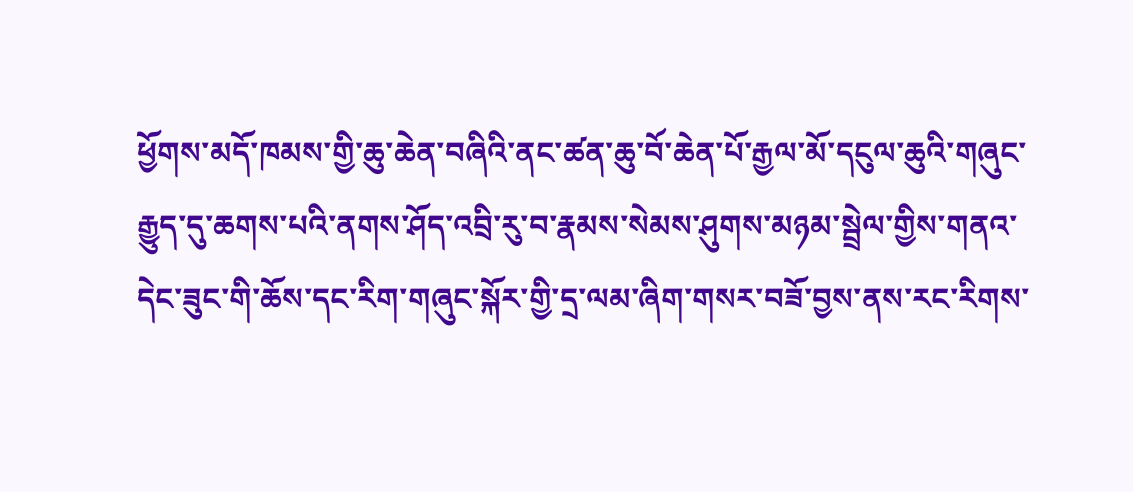ཕྱོགས་མདོ་ཁམས་གྱི་ཆུ་ཆེན་བཞིའི་ནང་ཚན་ཆུ་བོ་ཆེན་པོ་རྒྱལ་མོ་དངུལ་ཆུའི་གཞུང་རྒྱུད་དུ་ཆགས་པའི་ནགས་ཤོད་འབྲི་རུ་བ་རྣམས་སེམས་ཤུགས་མཉམ་སྦྲེལ་གྱིས་གནའ་དེང་ཟུང་གི་ཆོས་དང་རིག་གཞུང་སྐོར་གྱི་དྲ་ལམ་ཞིག་གསར་བཟོ་བྱས་ནས་རང་རིགས་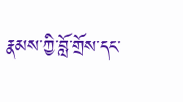རྣམས་ཀྱི་བློ་གྲོས་དང་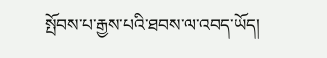སྤོབས་པ་རྒྱས་པའི་ཐབས་ལ་འབད་ཡོད།